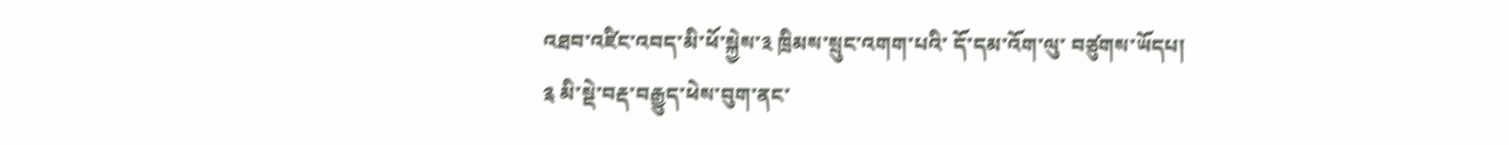འཐབ་འཛིང་འབད་མི་ཕོ་སྐྱེས་༣ ཁྲིམས་སྲུང་འགག་པའི་ དོ་དམ་འོག་ལུ་ བཙུགས་ཡོདཔ།
༉ མི་སྡེ་བརྡ་བརྒྱུད་ཕེས་བུག་ནང་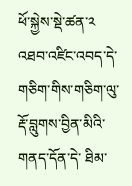ཕོ་སྐྱེས་སྡེ་ཚན་༢ འཐབ་འཛིང་འབད་དེ་ གཅིག་གིས་གཅིག་ལུ་ རྡོ་བླུགས་བྱིན་མིའི་གནད་དོན་དེ་ ཐིམ་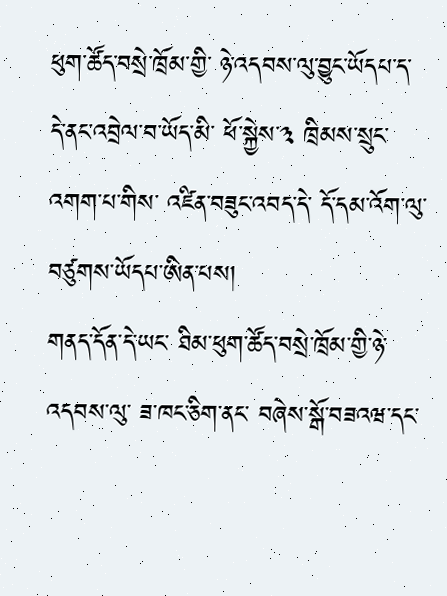ཕུག་ཚོད་བསྲེ་ཁྲོམ་གྱི་ ཉེ་འདབས་ལུ་བྱུང་ཡོདཔ་ད་ དེ་ནང་འབྲེལ་བ་ཡོད་མི་ ཕོ་སྐྱེས་༣ ཁྲིམས་སྲུང་འགག་པ་གིས་ འཛིན་བཟུང་འབད་དེ་ དོ་དམ་འོག་ལུ་ བཙུགས་ཡོདཔ་ཨིན་པས།
གནད་དོན་དེ་ཡང་ ཐིམ་ཕུག་ཚོད་བསྲེ་ཁྲོམ་གྱི་ཉེ་འདབས་ལུ་ ཟ་ཁང་ཅིག་ནང་ བཞེས་སྒོ་བཟའཝ་དང་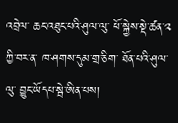འབྲེལ་ ཆང་འཐུང་པའི་ཤུལ་ལུ་ ཕོ་སྐྱེས་སྡེ་ཚན་༢ ཀྱི་བར་ན་ ཁ་ཤགས་དུམ་གྲ་ཅིག་ ཐོན་པའི་ཤུལ་ལུ་ བྱུང་ཡོདཔ་སྦེ་ཨིན་པས།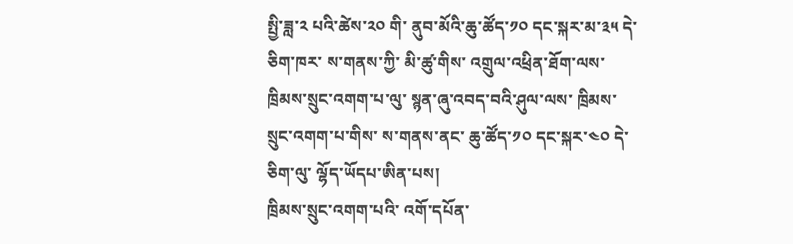སྤྱི་ཟླ་༢ པའི་ཚེས་༢༠ གི་ ནུབ་མོའི་ཆུ་ཚོད་༡༠ དང་སྐར་མ་༣༥ དེ་ཅིག་ཁར་ ས་གནས་ཀྱི་ མི་ཚུ་གིས་ འགྲུལ་འཕྲིན་ཐོག་ལས་ ཁྲིམས་སྲུང་འགག་པ་ལུ་ སྙན་ཞུ་འབད་བའི་ཤུལ་ལས་ ཁྲིམས་སྲུང་འགག་པ་གིས་ ས་གནས་ནང་ ཆུ་ཚོད་༡༠ དང་སྐར་༤༠ དེ་ཅིག་ལུ་ ལྷོད་ཡོདཔ་ཨིན་པས།
ཁྲིམས་སྲུང་འགག་པའི་ འགོ་དཔོན་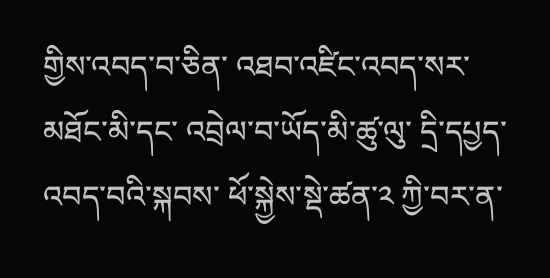གྱིས་འབད་བ་ཅིན་ འཐབ་འཛིང་འབད་སར་ མཐོང་མི་དང་ འབྲེལ་བ་ཡོད་མི་ཚུ་ལུ་ དྲི་དཔྱད་འབད་བའི་སྐབས་ ཕོ་སྐྱེས་སྡེ་ཚན་༢ ཀྱི་བར་ན་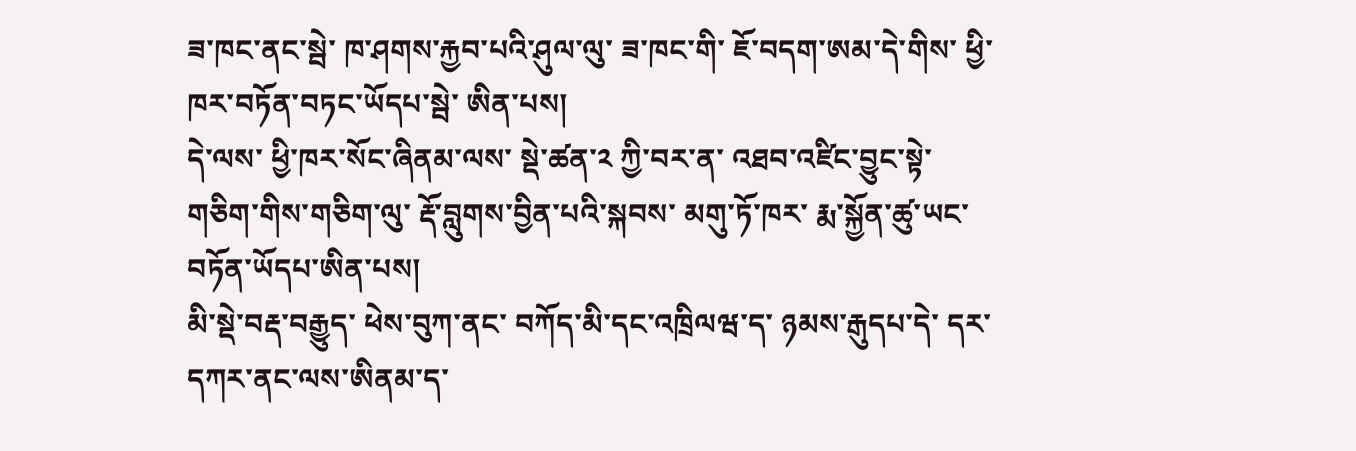ཟ་ཁང་ནང་སྦེ་ ཁ་ཤགས་རྐྱབ་པའི་ཤུལ་ལུ་ ཟ་ཁང་གི་ ཇོ་བདག་ཨམ་དེ་གིས་ ཕྱི་ཁར་བཏོན་བཏང་ཡོདཔ་སྦེ་ ཨིན་པས།
དེ་ལས་ ཕྱི་ཁར་སོང་ཞིནམ་ལས་ སྡེ་ཚན་༢ ཀྱི་བར་ན་ འཐབ་འཛིང་བྱུང་སྟེ་ གཅིག་གིས་གཅིག་ལུ་ རྡོ་བླུགས་བྱིན་པའི་སྐབས་ མགུ་ཏོ་ཁར་ རྨ་སྐྱོན་ཚུ་ཡང་ བཏོན་ཡོདཔ་ཨིན་པས།
མི་སྡེ་བརྡ་བརྒྱུད་ ཕེས་བུཀ་ནང་ བཀོད་མི་དང་འཁྲིལཝ་ད་ ཉམས་རྒུདཔ་དེ་ དར་དཀར་ནང་ལས་ཨིནམ་ད་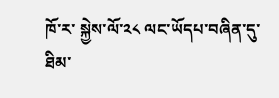ཁོ་ར་ སྐྱེས་ལོ་༢༨ ལང་ཡོདཔ་བཞིན་དུ་ ཐིམ་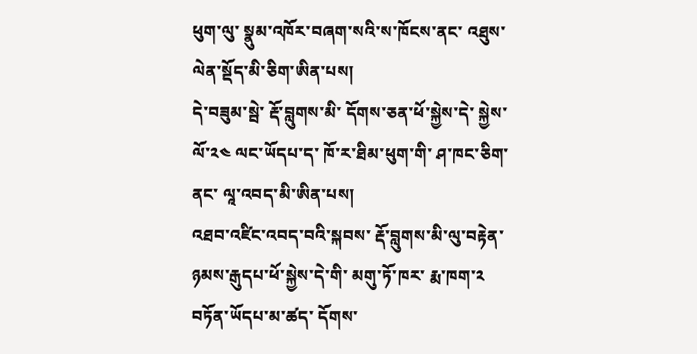ཕུག་ལུ་ སྣུམ་འཁོར་བཞག་སའི་ས་ཁོངས་ནང་ འཐུས་ལེན་སྡོད་མི་ཅིག་ཨིན་པས།
དེ་བཟུམ་སྦེ་ རྡོ་བླུགས་མི་ དོགས་ཅན་ཕོ་སྐྱེས་དེ་ སྐྱེས་ལོ་༢༤ ལང་ཡོདཔ་ད་ ཁོ་ར་ཐིམ་ཕུག་གི་ ཤ་ཁང་ཅིག་ནང་ ལཱ་འབད་མི་ཨིན་པས།
འཐབ་འཛིང་འབད་བའི་སྐབས་ རྡོ་བླུགས་མི་ལུ་བརྟེན་ ཉམས་རྒུདཔ་ཕོ་སྐྱེས་དེ་གི་ མགུ་ཏོ་ཁར་ རྨ་ཁག་༢ བཏོན་ཡོདཔ་མ་ཚད་ དོགས་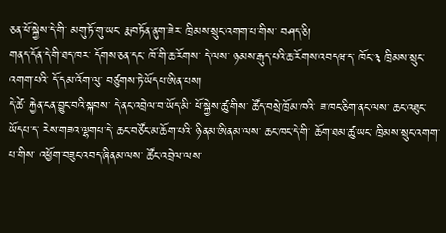ཅན་ཕོ་སྐྱེས་དེ་གི་ མགུ་ཏོ་གུ་ཡང་ རྨ་བཏོན་ནུག་ཟེར་ ཁྲིམས་སྲུང་འགག་པ་གིས་ བཤད་ཅི།
གནད་དོན་དེ་གི་ཐད་ཁར་ དོགས་ཅན་དང་ ཁོ་གི་ཆ་རོགས་ དེ་ལས་ ཉམས་རྒུད་པའི་ཆ་རོགས་འབདཝ་ད་ ཁོང་༣ ཁྲིམས་སྲུང་འགག་པའི་ དོ་དམ་འོག་ལུ་ བཙུགས་ཏེ་ཡོདཔ་ཨིན་པས།
དེ་ཚེ་ རྐྱེན་ངན་བྱུང་བའི་སྐབས་ དེ་ནང་འབྲེལ་བ་ཡོད་མི་ ཕོ་སྐྱེས་ཚུ་གིས་ ཚོད་བསྲེ་ཁྲོམ་ཁའི་ ཟ་ཁང་ཅིག་ནང་ལས་ ཆང་འཐུང་ཡོདཔ་ད་ རེས་གཟའ་ལྷགཔ་དེ་ ཆང་བཙོང་མ་ཆོག་པའི་ ཉིནམ་ཨིནམ་ལས་ ཆང་ཁང་དེ་གི་ ཆོག་ཐམ་ཚུ་ཡང་ ཁྲིམས་སྲུང་འགག་པ་གིས་ འཕྱོག་བཟུང་འབད་ཞིནམ་ལས་ ཚོང་འབྲེལ་ལས་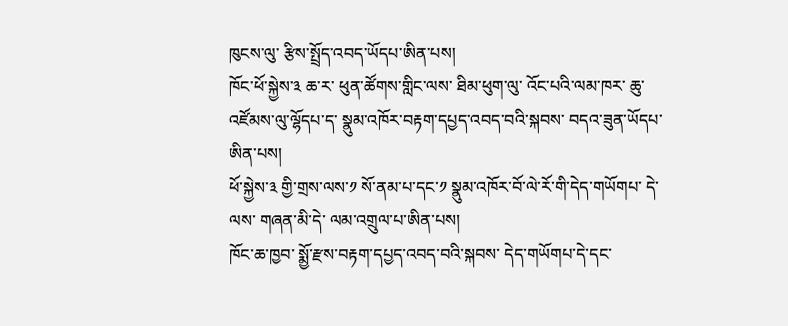ཁུངས་ལུ་ རྩིས་སྤྲོད་འབད་ཡོདཔ་ཨིན་པས།
ཁོང་ཕོ་སྐྱེས་༣ ཆ་ར་ ཕུན་ཚོགས་གླིང་ལས་ ཐིམ་ཕུག་ལུ་ འོང་པའི་ལམ་ཁར་ ཆུ་འཛོམས་ལུ་ལྷོདཔ་ད་ སྣུམ་འཁོར་བརྟག་དཔྱད་འབད་བའི་སྐབས་ བདའ་ཟུན་ཡོདཔ་ཨིན་པས།
ཕོ་སྐྱེས་༣ གྱི་གྲས་ལས་༡ སོ་ནམ་པ་དང་༡ སྣུམ་འཁོར་བོ་ལེ་རོ་གི་དེད་གཡོགཔ་ དེ་ལས་ གཞན་མི་དེ་ ལམ་འགྲུལ་པ་ཨིན་པས།
ཁོང་ཆ་ཁྱབ་ སྨྱོ་རྫས་བརྟག་དཔྱད་འབད་བའི་སྐབས་ དེད་གཡོགཔ་དེ་དང་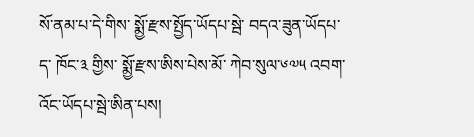སོ་ནམ་པ་དེ་གིས་ སྨྱོ་རྫས་སྤྱོད་ཡོདཔ་སྦེ་ བདའ་ཟུན་ཡོདཔ་ད་ ཁོང་༣ གྱིས་ སྨྱོ་རྫས་ཨིས་པེས་མོ་ ཀེབ་སུལ་༦༧༥ འབག་འོང་ཡོདཔ་སྦེ་ཨིན་པས།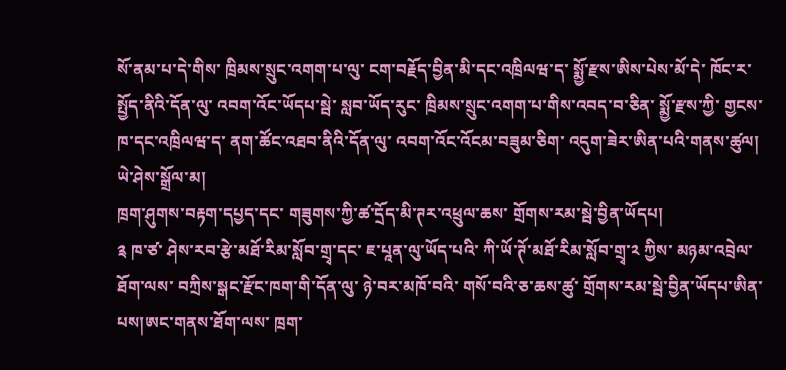སོ་ནམ་པ་དེ་གིས་ ཁྲིམས་སྲུང་འགག་པ་ལུ་ ངག་བརྗོད་བྱིན་མི་དང་འཁྲིལཝ་ད་ སྨྱོ་རྫས་ཨིས་པེས་མོ་དེ་ ཁོང་ར་ སྤྱོད་ནིའི་དོན་ལུ་ འབག་འོང་ཡོདཔ་སྦེ་ སླབ་ཡོད་རུང་ ཁྲིམས་སྲུང་འགག་པ་གིས་འབད་བ་ཅིན་ སྨྱོ་རྫས་ཀྱི་ གྱངས་ཁ་དང་འཁྲིལཝ་ད་ ནག་ཚོང་འཐབ་ནིའི་དོན་ལུ་ འབག་འོང་འོངམ་བཟུམ་ཅིག་ འདུག་ཟེར་ཨིན་པའི་གནས་ཚུལ།
ཡེ་ཤེས་སྒྲོལ་མ།
ཁྲག་ཤུགས་བརྟག་དཔྱད་དང་ གཟུགས་ཀྱི་ཚ་དྲོད་མི་ཊར་འཕྲུལ་ཆས་ གྲོགས་རམ་སྦེ་བྱིན་ཡོདཔ།
༉ ཁ་ཙ་ ཤེས་རབ་རྩེ་མཐོ་རིམ་སློབ་གྲྭ་དང་ ཇ་པཱན་ལུ་ཡོད་པའི་ ཀི་ཡོ་ཊོ་མཐོ་རིམ་སློབ་གྲྭ་༢ ཀྱིས་ མཉམ་འབྲེལ་ཐོག་ལས་ བཀྲིས་སྒང་རྫོང་ཁག་གི་དོན་ལུ་ ཉེ་བར་མཁོ་བའི་ གསོ་བའི་ཅ་ཆས་ཚུ་ གྲོགས་རམ་སྦེ་བྱིན་ཡོདཔ་ཨིན་པས།ཨང་གནས་ཐོག་ལས་ ཁྲག་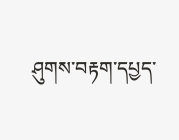ཤུགས་བརྟག་དཔྱད་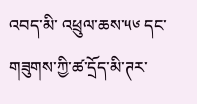འབད་མི་ འཕྲུལ་ཆས་༥༦ དང་ གཟུགས་ཀྱི་ཚ་དྲོད་མི་ཊར་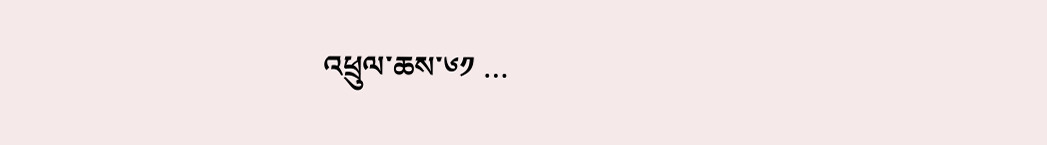འཕྲུལ་ཆས་༦༡ …